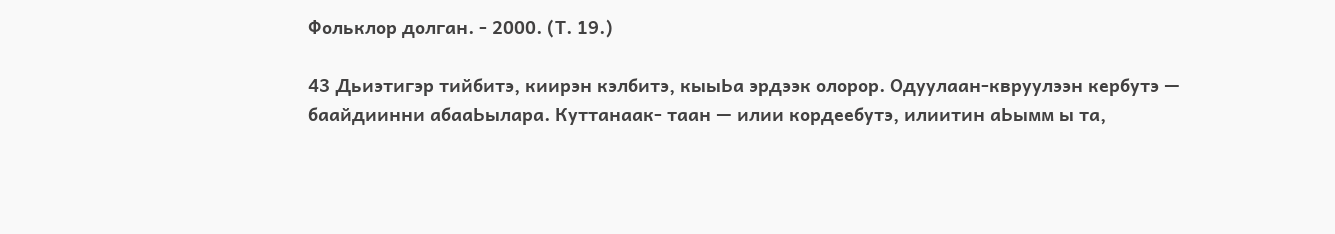Фольклор долган. - 2000. (Т. 19.)

43 Дьиэтигэр тийбитэ, киирэн кэлбитэ, кыыЬа эрдээк олорор. Одуулаан-квруулээн кербутэ — баайдиинни абааЬылара. Куттанаак- таан — илии кордеебутэ, илиитин аЬымм ы та,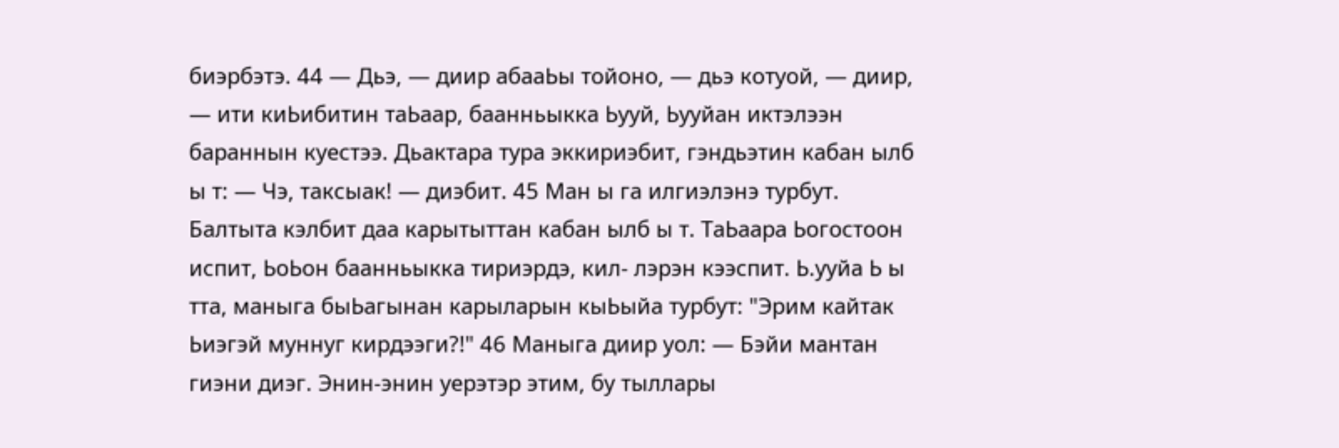биэрбэтэ. 44 — Дьэ, — диир абааЬы тойоно, — дьэ котуой, — диир, — ити киЬибитин таЬаар, баанньыкка Ьууй, Ьууйан иктэлээн бараннын куестээ. Дьактара тура эккириэбит, гэндьэтин кабан ылб ы т: — Чэ, таксыак! — диэбит. 45 Ман ы га илгиэлэнэ турбут. Балтыта кэлбит даа карытыттан кабан ылб ы т. ТаЬаара Ьогостоон испит, ЬоЬон баанньыкка тириэрдэ, кил- лэрэн кээспит. Ь.ууйа Ь ы тта, маныга быЬагынан карыларын кыЬыйа турбут: "Эрим кайтак Ьиэгэй муннуг кирдээги?!" 46 Маныга диир уол: — Бэйи мантан гиэни диэг. Энин-энин уерэтэр этим, бу тыллары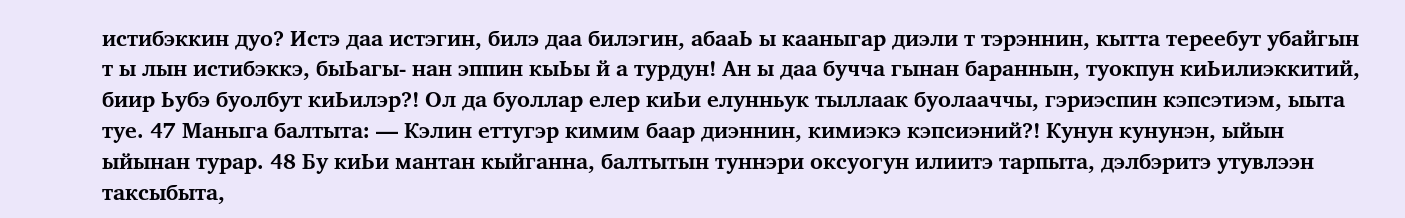истибэккин дуо? Истэ даа истэгин, билэ даа билэгин, абааЬ ы кааныгар диэли т тэрэннин, кытта тереебут убайгын т ы лын истибэккэ, быЬагы- нан эппин кыЬы й а турдун! Ан ы даа бучча гынан бараннын, туокпун киЬилиэккитий, биир Ьубэ буолбут киЬилэр?! Ол да буоллар елер киЬи елунньук тыллаак буолааччы, гэриэспин кэпсэтиэм, ыыта туе. 47 Маныга балтыта: — Кэлин еттугэр кимим баар диэннин, кимиэкэ кэпсиэний?! Кунун кунунэн, ыйын ыйынан турар. 48 Бу киЬи мантан кыйганна, балтытын туннэри оксуогун илиитэ тарпыта, дэлбэритэ утувлээн таксыбыта,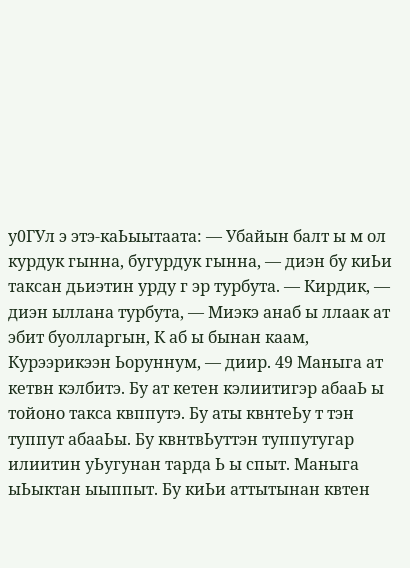у0ГУл э этэ-каЬыытаата: — Убайын балт ы м ол курдук гынна, бугурдук гынна, — диэн бу киЬи таксан дьиэтин урду г эр турбута. — Кирдик, — диэн ыллана турбута, — Миэкэ анаб ы ллаак ат эбит буолларгын, К аб ы бынан каам, Курээрикээн Ьоруннум, — диир. 49 Маныга ат кетвн кэлбитэ. Бу ат кетен кэлиитигэр абааЬ ы тойоно такса квппутэ. Бу аты квнтеЬу т тэн туппут абааЬы. Бу квнтвЬуттэн туппутугар илиитин уЬугунан тарда Ь ы спыт. Маныга ыЬыктан ыыппыт. Бу киЬи аттытынан квтен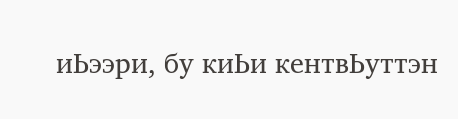иЬээри, бу киЬи кентвЬуттэн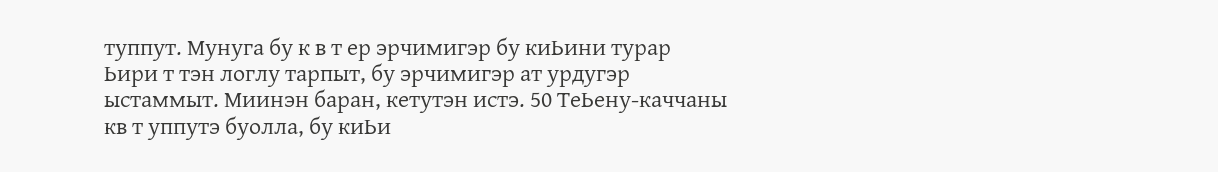туппут. Мунуга бу к в т ер эрчимигэр бу киЬини турар Ьири т тэн логлу тарпыт, бу эрчимигэр ат урдугэр ыстаммыт. Миинэн баран, кетутэн истэ. 50 ТеЬену-каччаны кв т уппутэ буолла, бу киЬи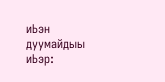иЬэн дуумайдыы иЬэр: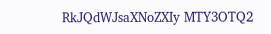RkJQdWJsaXNoZXIy MTY3OTQ2